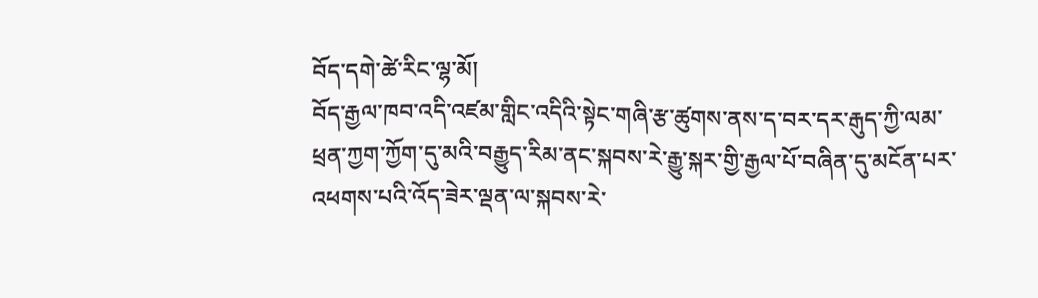བོད་དགེ་ཚེ་རིང་ལྷ་མོ།
བོད་རྒྱལ་ཁབ་འདི་འཛམ་གླིང་འདིའི་སྟེང་གཞི་རྩ་ཚུགས་ནས་ད་བར་དར་རྒུད་ཀྱི་ལམ་ཕྲན་ཀྱག་ཀྱོག་དུ་མའི་བརྒྱུད་རིམ་ནང་སྐབས་རེ་རྒྱུ་སྐར་གྱི་རྒྱལ་པོ་བཞིན་དུ་མངོན་པར་འཕགས་པའི་འོད་ཟེར་ལྡན་ལ་སྐབས་རེ་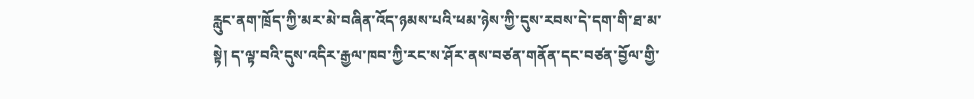རླུང་ནག་ཁྲོད་ཀྱི་མར་མེ་བཞིན་འོད་ཉམས་པའི་ཕམ་ཉེས་ཀྱི་དུས་རབས་དེ་དག་གི་ཐ་མ་སྟེ། ད་ལྟ་བའི་དུས་འདིར་རྒྱལ་ཁབ་ཀྱི་རང་ས་ཤོར་ནས་བཙན་གནོན་དང་བཙན་བྱོལ་གྱི་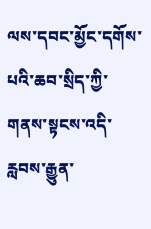ལས་དབང་མྱོང་དགོས་པའི་ཆབ་སྲིད་ཀྱི་གནས་སྟངས་འདི་རླབས་རྒྱུན་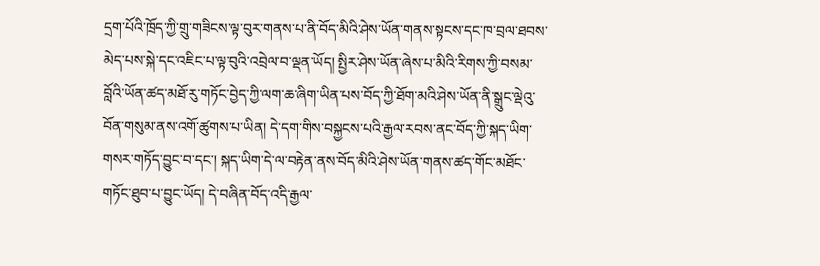དྲག་པོའི་ཁྲོད་ཀྱི་གྲུ་གཟིངས་ལྟ་བུར་གནས་པ་ནི་བོད་མིའི་ཤེས་ཡོན་གནས་སྟངས་དང་ཁ་བྲལ་ཐབས་མེད་པས་སྐེ་དང་འཇིང་པ་ལྟ་བུའི་འབྲེལ་བ་ལྡན་ཡོད། སྤྱིར་ཤེས་ཡོན་ཞེས་པ་མིའི་རིགས་ཀྱི་བསམ་བློའི་ཡོན་ཚད་མཐོ་རུ་གཏོང་བྱེད་ཀྱི་ལག་ཆ་ཞིག་ཡིན་པས་བོད་ཀྱི་ཐོག་མའི་ཤེས་ཡོན་ནི་སྒྲུང་ལྡེའུ་བོན་གསུམ་ནས་འགོ་ཚུགས་པ་ཡིན། དེ་དག་གིས་བསྐྱངས་པའི་རྒྱལ་རབས་ནང་བོད་ཀྱི་སྐད་ཡིག་གསར་གཏོད་བྱུང་བ་དང་། སྐད་ཡིག་དེ་ལ་བརྟེན་ནས་བོད་མིའི་ཤེས་ཡོན་གནས་ཚད་གོང་མཐོང་གཏོང་ཐུབ་པ་བྱུང་ཡོད། དེ་བཞིན་བོད་འདི་རྒྱལ་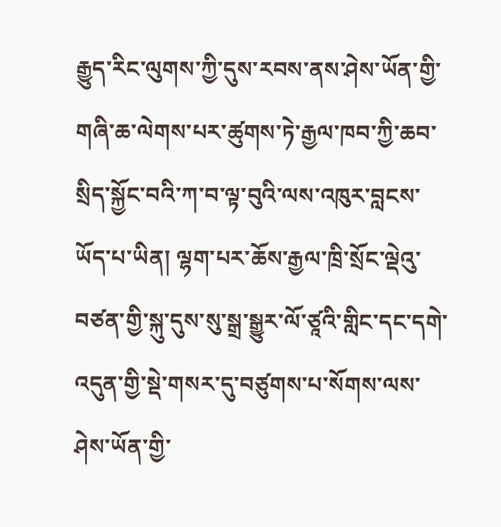རྒྱུད་རིང་ལུགས་ཀྱི་དུས་རབས་ནས་ཤེས་ཡོན་གྱི་གཞི་ཆ་ལེགས་པར་ཚུགས་ཏེ་རྒྱལ་ཁབ་ཀྱི་ཆབ་སྲིད་སྐྱོང་བའི་ཀ་བ་ལྟ་བུའི་ལས་འཁུར་བླངས་ཡོད་པ་ཡིན། ལྷག་པར་ཆོས་རྒྱལ་ཁྲི་སྲོང་ལྡེའུ་བཙན་གྱི་སྐུ་དུས་སུ་སྒྲ་སྒྱུར་ལོ་ཙཱའི་གླིང་དང་དགེ་འདུན་གྱི་སྡེ་གསར་དུ་བཙུགས་པ་སོགས་ལས་ཤེས་ཡོན་གྱི་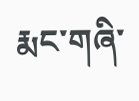རྨང་གཞི་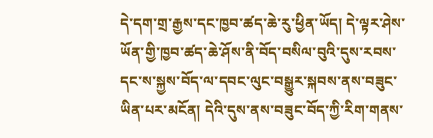དེ་དག་གྲ་རྒྱས་དང་ཁྱབ་ཚད་ཆེ་རུ་ཕྱིན་ཡོད། དེ་ལྟར་ཤེས་ཡོན་གྱི་ཁྱབ་ཚད་ཆེ་ཤོས་ནི་བོད་བསིལ་བུའི་དུས་རབས་དང་ས་སྐྱས་བོད་ལ་དབང་ལུང་བསྒྱུར་སྐབས་ནས་བཟུང་ཡིན་པར་མངོན། དེའི་དུས་ནས་བཟུང་བོད་ཀྱི་རིག་གནས་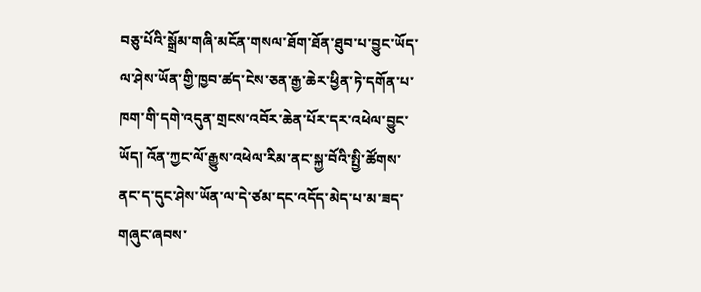བཅུ་པོའི་སྒྲོམ་གཞི་མངོན་གསལ་ཐོག་ཐོན་ཐུབ་པ་བྱུང་ཡོད་ལ་ཤེས་ཡོན་གྱི་ཁྱབ་ཚད་ངེས་ཅན་རྒྱ་ཆེར་ཕྱིན་ཏེ་དགོན་པ་ཁག་གི་དགེ་འདུན་གྲངས་འབོར་ཆེན་པོར་དར་འཕེལ་བྱུང་ཡོད། འོན་ཀྱང་ལོ་རྒྱུས་འཕེལ་རིམ་ནང་སྐྱ་བོའི་སྤྱི་ཚོགས་ནང་ད་དུང་ཤེས་ཡོན་ལ་དེ་ཙམ་དང་འདོད་མེད་པ་མ་ཟད་གཞུང་ཞབས་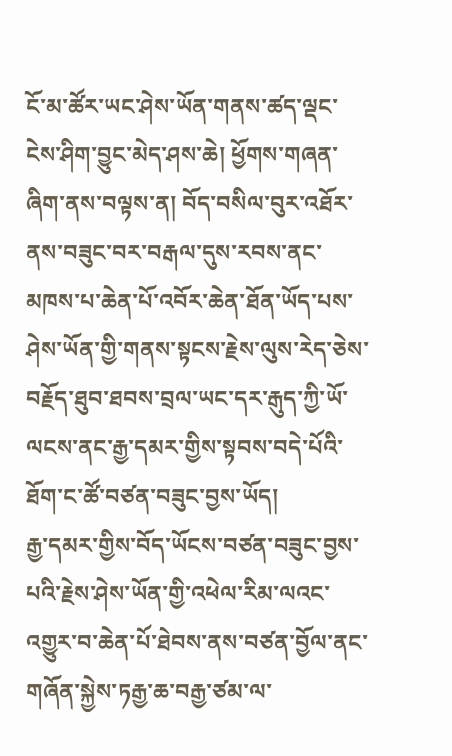ངོ་མ་ཚོར་ཡང་ཤེས་ཡོན་གནས་ཚད་ལྡང་ངེས་ཤིག་བྱུང་མེད་ཤས་ཆེ། ཕྱོགས་གཞན་ཞིག་ནས་བལྟས་ན། བོད་བསིལ་བུར་འཐོར་ནས་བཟུང་བར་བརྒལ་དུས་རབས་ནང་མཁས་པ་ཆེན་པོ་འབོར་ཆེན་ཐོན་ཡོད་པས་ཤེས་ཡོན་གྱི་གནས་སྟངས་རྗེས་ལུས་རེད་ཅེས་བརྗོད་ཐུབ་ཐབས་བྲལ་ཡང་དར་རྒུད་ཀྱི་ཡོ་ལངས་ནང་རྒྱ་དམར་གྱིས་སྟབས་བདེ་པོའི་ཐོག་ང་ཚོ་བཙན་བཟུང་བྱས་ཡོད།
རྒྱ་དམར་གྱིས་བོད་ཡོངས་བཙན་བཟུང་བྱས་པའི་རྗེས་ཤེས་ཡོན་གྱི་འཕེལ་རིམ་ལའང་འགྱུར་བ་ཆེན་པོ་ཐེབས་ནས་བཙན་བྱོལ་ནང་གཞོན་སྐྱེས་ཏརྒྱ་ཆ་བརྒྱ་ཙམ་ལ་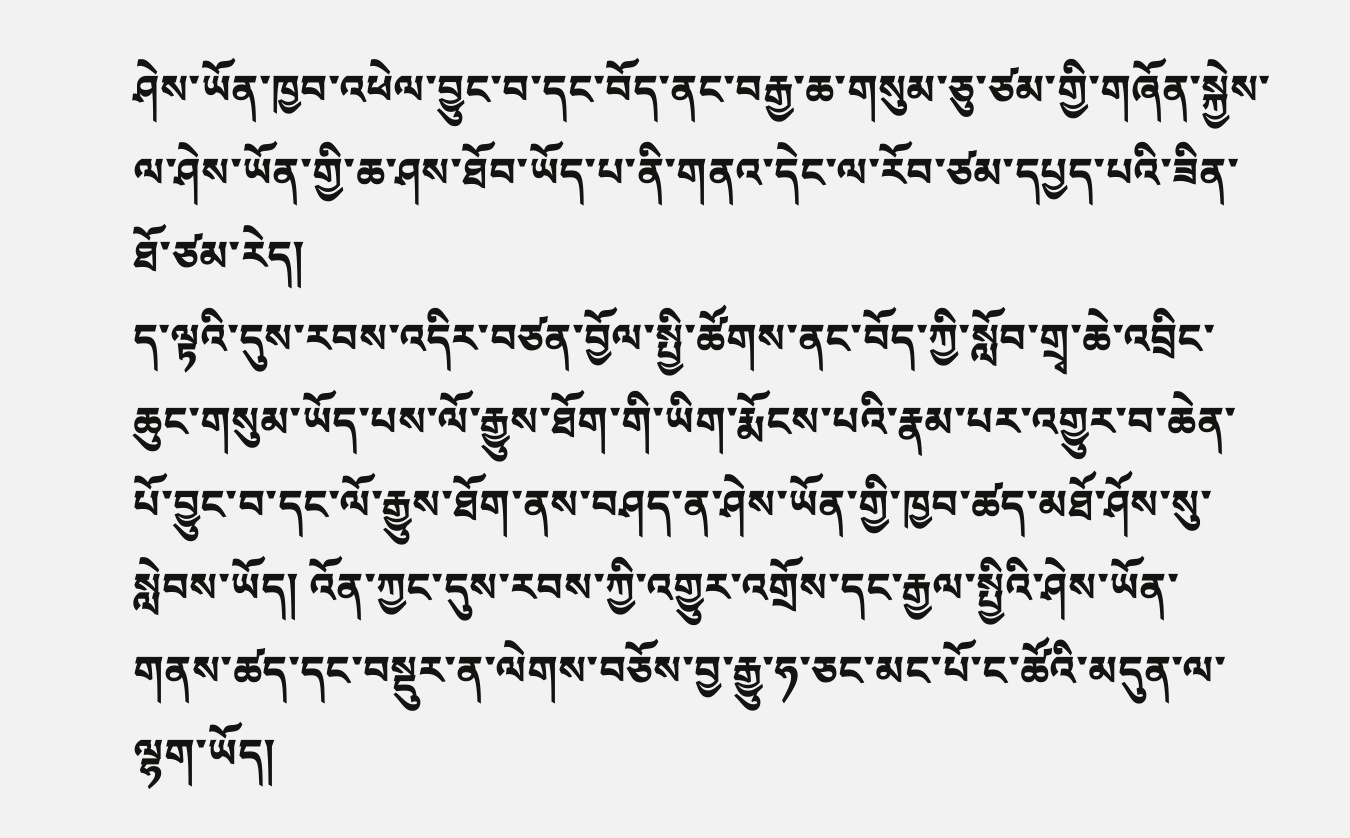ཤེས་ཡོན་ཁྱབ་འཕེལ་བྱུང་བ་དང་བོད་ནང་བརྒྱ་ཆ་གསུམ་ཅུ་ཙམ་གྱི་གཞོན་སྐྱེས་ལ་ཤེས་ཡོན་གྱི་ཆ་ཤས་ཐོབ་ཡོད་པ་ནི་གནའ་དེང་ལ་རོབ་ཙམ་དཔྱད་པའི་ཟིན་ཐོ་ཙམ་རེད།
ད་ལྟའི་དུས་རབས་འདིར་བཙན་བྱོལ་སྤྱི་ཚོགས་ནང་བོད་ཀྱི་སློབ་གྲྭ་ཆེ་འབྲིང་ཆུང་གསུམ་ཡོད་པས་ལོ་རྒྱུས་ཐོག་གི་ཡིག་རྨོངས་པའི་རྣམ་པར་འགྱུར་བ་ཆེན་པོ་བྱུང་བ་དང་ལོ་རྒྱུས་ཐོག་ནས་བཤད་ན་ཤེས་ཡོན་གྱི་ཁྱབ་ཚད་མཐོ་ཤོས་སུ་སླེབས་ཡོད། འོན་ཀྱང་དུས་རབས་ཀྱི་འགྱུར་འགྲོས་དང་རྒྱལ་སྤྱིའི་ཤེས་ཡོན་གནས་ཚད་དང་བསྡུར་ན་ལེགས་བཅོས་བྱ་རྒྱུ་ཧ་ཅང་མང་པོ་ང་ཚོའི་མདུན་ལ་ལྷག་ཡོད།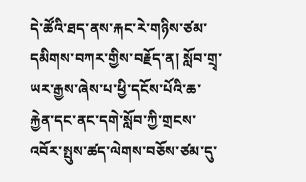དེ་ཚོའི་ཐད་ནས་རྐང་རེ་གཉིས་ཙམ་དམིགས་བཀར་གྱིས་བརྗོད་ན། སློབ་གྲྭ་ཡར་རྒྱས་ཞེས་པ་ཕྱི་དངོས་པོའི་ཆ་རྐྱེན་དང་ནང་དགེ་སློབ་ཀྱི་གྲངས་འབོར་སྤུས་ཚད་ལེགས་བཅོས་ཙམ་དུ་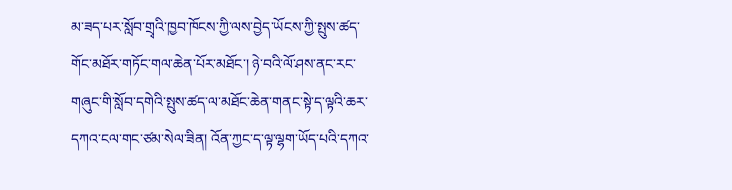མ་ཟད་པར་སློབ་གྲྭའི་ཁྱབ་ཁོངས་ཀྱི་ལས་བྱེད་ཡོངས་ཀྱི་སྤུས་ཚད་གོང་མཐོར་གཏོང་གལ་ཆེན་པོར་མཐོང་། ཉེ་བའི་ལོ་ཤས་ནང་རང་གཞུང་གི་སློབ་དགེའི་སྤུས་ཚད་ལ་མཐོང་ཆེན་གནང་སྟེ་ད་ལྟའི་ཆར་དཀའ་ངལ་གང་ཙམ་སེལ་ཟིན། འོན་ཀྱང་ད་ལྟ་ལྷག་ཡོད་པའི་དཀའ་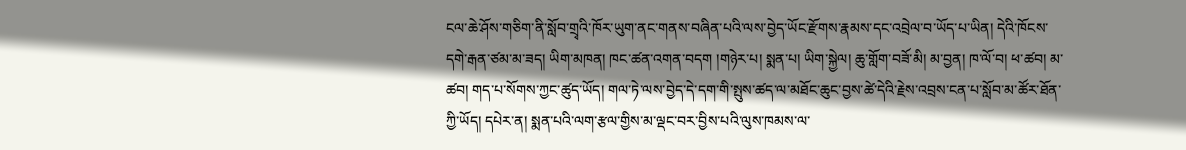ངལ་ཆེ་ཤོས་གཅིག་ནི་སློབ་གྲྭའི་ཁོར་ཡུག་ནང་གནས་བཞིན་པའི་ལས་བྱེད་ཡོང་རྫོགས་རྣམས་དང་འབྲེལ་བ་ཡོད་པ་ཡིན། དེའི་ཁོངས་དགེ་རྒན་ཙམ་མ་ཟད། ཡིག་མཁན། ཁང་ཚན་འགན་བདག །གཉེར་པ། སྨན་པ། ཡིག་སྐྱེལ། ཆུ་གློག་བཟོ་མི། མ་བྱན། ཁ་ལོ་བ། ཕ་ཚབ། མ་ཚབ། གད་པ་སོགས་ཀྱང་ཚུད་ཡོད། གལ་ཏེ་ལས་བྱེད་དེ་དག་གི་སྤུས་ཚད་ལ་མཐོང་ཆུང་བྱས་ཚེ་དེའི་རྗེས་འབྲས་ངན་པ་སློབ་མ་ཚོར་ཐོན་ཀྱི་ཡོད། དཔེར་ན། སྨན་པའི་ལག་རྩལ་གྱིས་མ་ལྡང་བར་བྱིས་པའི་ལུས་ཁམས་ལ་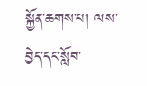སྐྱོན་ཆགས་པ། ལས་བྱེད་དང་སློབ་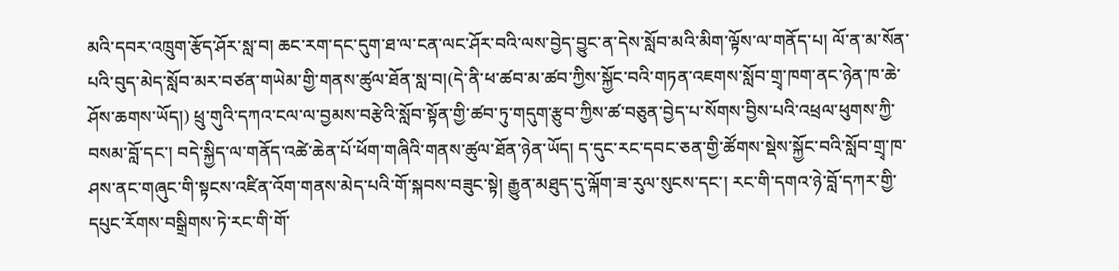མའི་དབར་འཁྲུག་རྩོད་ཤོར་སླ་བ། ཆང་རག་དང་དུག་ཐ་ལ་ངན་ལང་ཤོར་བའི་ལས་བྱེད་བྱུང་ན་དེས་སློབ་མའི་མིག་ལྟོས་ལ་གནོད་པ། ལོ་ན་མ་སོན་པའི་བུད་མེད་སློབ་མར་བཙན་གཡེམ་གྱི་གནས་ཚུལ་ཐོན་སླ་བ།(དེ་ནི་ཕ་ཚབ་མ་ཚབ་ཀྱིས་སྐྱོང་བའི་གཏན་འཇགས་སློབ་གྲྭ་ཁག་ནང་ཉེན་ཁ་ཆེ་ཤོས་ཆགས་ཡོད།) ཕྲུ་གུའི་དཀའ་ངལ་ལ་བྱམས་བརྩེའི་སློབ་སྟོན་གྱི་ཚབ་ཏུ་གདུག་རྩུབ་ཀྱིས་ཚ་བཅུན་བྱེད་པ་སོགས་བྱིས་པའི་འཕྲལ་ཕུགས་ཀྱི་བསམ་བློ་དང་། བདེ་སྐྱིད་ལ་གནོད་འཚེ་ཆེན་པོ་ཕོག་གཞིའི་གནས་ཚུལ་ཐོན་ཉེན་ཡོད། ད་དུང་རང་དབང་ཅན་གྱི་ཚོགས་སྡེས་སྐྱོང་བའི་སློབ་གྲྭ་ཁ་ཤས་ནང་གཞུང་གི་སྟངས་འཛིན་འོག་གནས་མེད་པའི་གོ་སྐབས་བཟུང་སྟེ། རྒྱུན་མཐུད་དུ་ལྐོག་ཟ་རུལ་སུངས་དང་། རང་གི་དགའ་ཉེ་བློ་དཀར་གྱི་དཔུང་རོགས་བསྒྲིགས་ཏེ་རང་གི་གོ་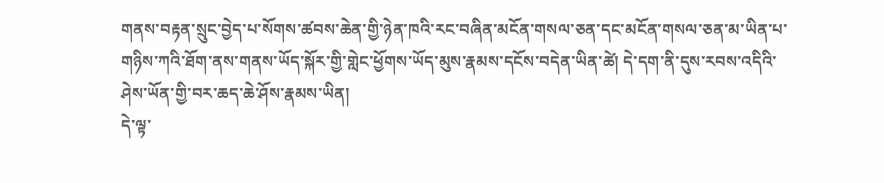གནས་བརྟན་སྲུང་བྱེད་པ་སོགས་ཚབས་ཆེན་གྱི་ཉེན་ཁའི་རང་བཞིན་མངོན་གསལ་ཅན་དང་མངོན་གསལ་ཅན་མ་ཡིན་པ་གཉིས་ཀའི་ཐོག་ནས་གནས་ཡོད་སྐོར་གྱི་གླེང་ཕྱོགས་ཡོད་མུས་རྣམས་དངོས་བདེན་ཡིན་ཚེ། དེ་དག་ནི་དུས་རབས་འདིའི་ཤེས་ཡོན་གྱི་བར་ཆད་ཆེ་ཤོས་རྣམས་ཡིན།
དེ་ལྟ་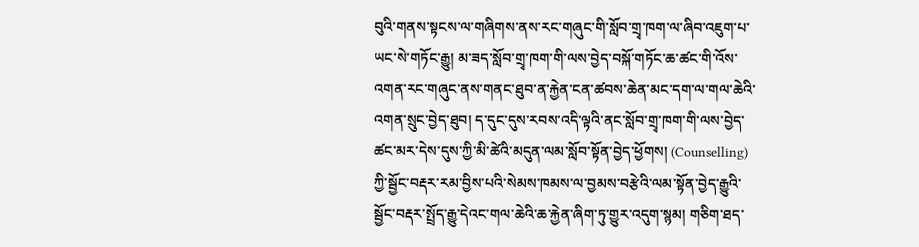བུའི་གནས་སྟངས་ལ་གཞིགས་ནས་རང་གཞུང་གི་སློབ་གྲྭ་ཁག་ལ་ཞིབ་འཇུག་པ་ཡང་སེ་གཏོང་རྒྱུ། མ་ཟད་སློབ་གྲྭ་ཁག་གི་ལས་བྱེད་བསྐོ་གཏོང་ཆ་ཚང་གི་འོས་འགན་རང་གཞུང་ནས་གནང་ཐུབ་ན་རྐྱེན་ངན་ཚབས་ཆེན་མང་དག་ལ་གལ་ཆེའི་འགན་སྲུང་བྱེད་ཐུབ། ད་དུང་དུས་རབས་འདི་ལྟའི་ནང་སློབ་གྲྭ་ཁག་གི་ལས་བྱེད་ཚང་མར་དེས་དུས་ཀྱི་མི་ཚེའི་མདུན་ལམ་སློབ་སྟོན་བྱེད་ཕྱོགས། (Counselling) ཀྱི་སྦྱོང་བརྡར་རམ་བྱིས་པའི་སེམས་ཁམས་ལ་བྱམས་བརྩེའི་ལམ་སྟོན་བྱེད་རྒྱུའི་སྦྱོང་བརྡར་སྤྲོད་རྒྱུ་དེའང་གལ་ཆེའི་ཆ་རྐྱེན་ཞིག་ཏུ་གྱུར་འདུག་སྙམ། གཅིག་ཐད་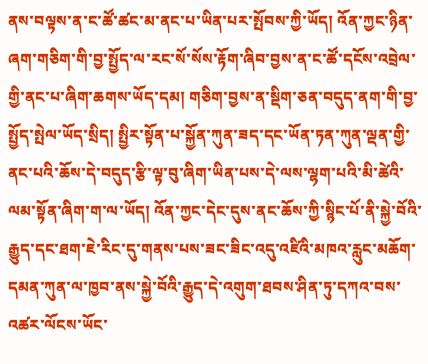ནས་བལྟས་ན་ང་ཚོ་ཚང་མ་ནང་པ་ཡིན་པར་སྤོབས་ཀྱི་ཡོད། འོན་ཀྱང་ཉིན་ཞག་གཅིག་གི་བྱ་སྤྱོད་ལ་རང་སོ་སོས་རྟོག་ཞིབ་བྱས་ན་ང་ཚོ་དངོས་འབྲེལ་གྱི་ནང་པ་ཞིག་ཆགས་ཡོད་དམ། གཅིག་བྱས་ན་སྡིག་ཅན་བདུད་ནག་གི་བྱ་སྤྱོད་སྤེལ་ཡོད་སྲིད། སྤྱིར་སྟོན་པ་སྐྱོན་ཀུན་ཟད་དང་ཡོན་ཏན་ཀུན་ལྡན་གྱི་ནང་པའི་ཆོས་དེ་བདུད་རྩི་ལྟ་བུ་ཞིག་ཡིན་པས་དེ་ལས་ལྷག་པའི་མི་ཚེའི་ལམ་སྟོན་ཞིག་ག་ལ་ཡོད། འོན་ཀྱང་དེང་དུས་ནང་ཆོས་ཀྱི་སྙིང་པོ་ནི་སྐྱེ་བོའི་རྒྱུད་དང་ཐག་ཇེ་རིང་དུ་གནས་པས་ཟང་ཟིང་འདུ་འཛིའི་མཁའ་རླུང་མཆོག་དམན་ཀུན་ལ་ཁྱབ་ནས་སྐྱེ་བོའི་རྒྱུད་དེ་འགུག་ཐབས་ཤིན་ཏུ་དཀའ་བས་འཚར་ལོངས་ཡོང་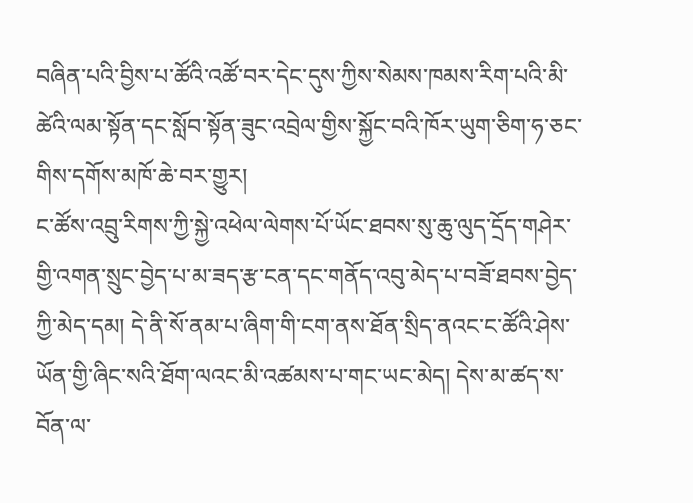བཞིན་པའི་བྱིས་པ་ཚོའི་འཚོ་བར་དེང་དུས་ཀྱིས་སེམས་ཁམས་རིག་པའི་མི་ཚེའི་ལམ་སྟོན་དང་སློབ་སྟོན་ཟུང་འབྲེལ་གྱིས་སྐྱོང་བའི་ཁོར་ཡུག་ཅིག་ཧ་ཅང་གིས་དགོས་མཁོ་ཆེ་བར་གྱུར།
ང་ཚོས་འབྲུ་རིགས་ཀྱི་སྐྱེ་འཕེལ་ལེགས་པོ་ཡོང་ཐབས་སུ་ཆུ་ལུད་དྲོད་གཤེར་གྱི་འགན་སྲུང་བྱེད་པ་མ་ཟད་རྩ་ངན་དང་གནོད་འབུ་མེད་པ་བཟོ་ཐབས་བྱེད་ཀྱི་མེད་དམ། དེ་ནི་སོ་ནམ་པ་ཞིག་གི་ངག་ནས་ཐོན་སྲིད་ནའང་ང་ཚོའི་ཤེས་ཡོན་གྱི་ཞིང་སའི་ཐོག་ལའང་མི་འཚམས་པ་གང་ཡང་མེད། དེས་མ་ཚད་ས་བོན་ལ་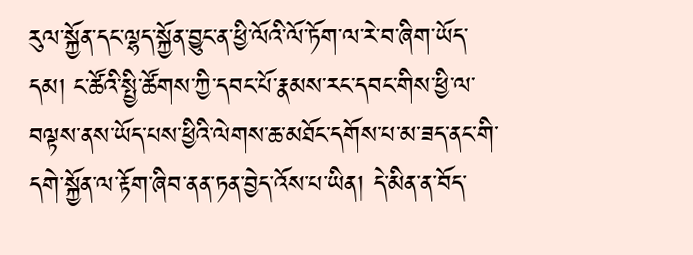རུལ་སྐྱོན་དང་ལྷད་སྐྱོན་བྱུང་ན་ཕྱི་ལོའི་ལོ་ཏོག་ལ་རེ་བ་ཞིག་ཡོད་དམ། ང་ཚོའི་སྤྱི་ཚོགས་ཀྱི་དབང་པོ་རྣམས་རང་དབང་གིས་ཕྱི་ལ་བལྟས་ནས་ཡོད་པས་ཕྱིའི་ལེགས་ཆ་མཐོང་དགོས་པ་མ་ཟད་ནང་གི་དགེ་སྐྱོན་ལ་རྟོག་ཞིབ་ནན་ཏན་བྱེད་འོས་པ་ཡིན། དེ་མིན་ན་བོད་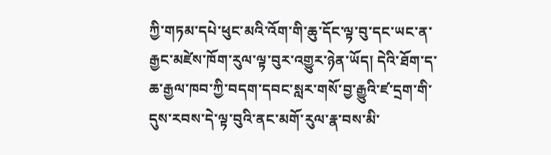ཀྱི་གཏམ་དཔེ་ཕུང་མའི་འོག་གི་ཆུ་དོང་ལྟ་བུ་དང་ཡང་ན་རྒྱང་མཛེས་ཁོག་རུལ་ལྟ་བུར་འགྱུར་ཉེན་ཡོད། དེའི་ཐོག་ད་ཆ་རྒྱལ་ཁབ་ཀྱི་བདག་དབང་སླར་གསོ་བྱ་རྒྱུའི་ཛ་དྲག་གི་དུས་རབས་དེ་ལྟ་བུའི་ནང་མགོ་རུལ་རྣ་བས་མི་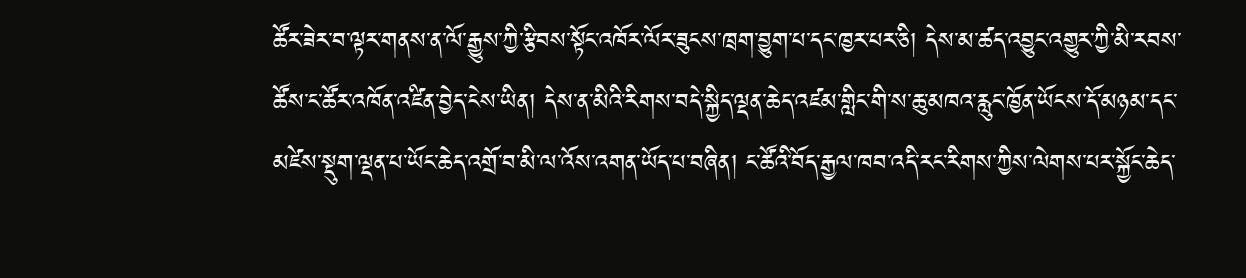ཚོར་ཟེར་བ་ལྟར་གནས་ན་ལོ་རྒྱུས་ཀྱི་རྩིབས་སྟོང་འཁོར་ལོར་ཟུངས་ཁྲག་བྱུག་པ་དང་ཁྱར་པར་ཅི། དེས་མ་ཚད་འབྱུང་འགྱུར་ཀྱི་མི་རབས་ཚོས་ང་ཚོར་འཁོན་འཛིན་བྱེད་ངེས་ཡིན། དེས་ན་མིའི་རིགས་བདེ་སྐྱིད་ལྡན་ཆེད་འཛམ་གླིང་གི་ས་ཆུ་མཁའ་རླུང་ཁྱོན་ཡོངས་དོ་མཉམ་དང་མཛེས་སྡུག་ལྡན་པ་ཡོང་ཆེད་འགྲོ་བ་མི་ལ་འོས་འགན་ཡོད་པ་བཞིན། ང་ཚོའི་བོད་རྒྱལ་ཁབ་འདི་རང་རིགས་ཀྱིས་ལེགས་པར་སྐྱོང་ཆེད་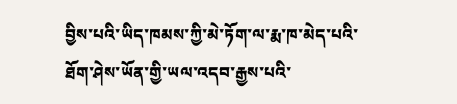བྱིས་པའི་ཡིད་ཁམས་ཀྱི་མེ་ཏོག་ལ་རྨ་ཁ་མེད་པའི་ཐོག་ཤེས་ཡོན་གྱི་ཡལ་འདབ་རྒྱས་པའི་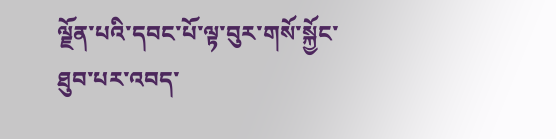ལྗོན་པའི་དབང་པོ་ལྟ་བུར་གསོ་སྐྱོང་ཐུབ་པར་འབད་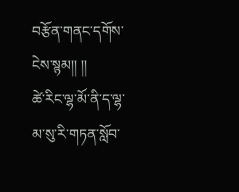བརྩོན་གནང་དགོས་ངེས་སྙམ།། །།
ཚེ་རིང་ལྷ་མོ་ནི་ད་ལྷ་མ་སུ་རི་གཏན་སློབ་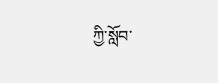ཀྱི་སློབ་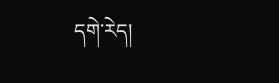དགེ་རེད།